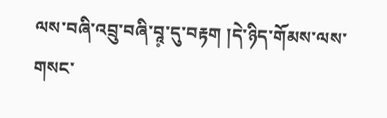ལས་བཞི་འབྲུ་བཞི་བཱ༷་དུ་བརྟག །དེ་ཉིད་གོམས་ལས་གསང་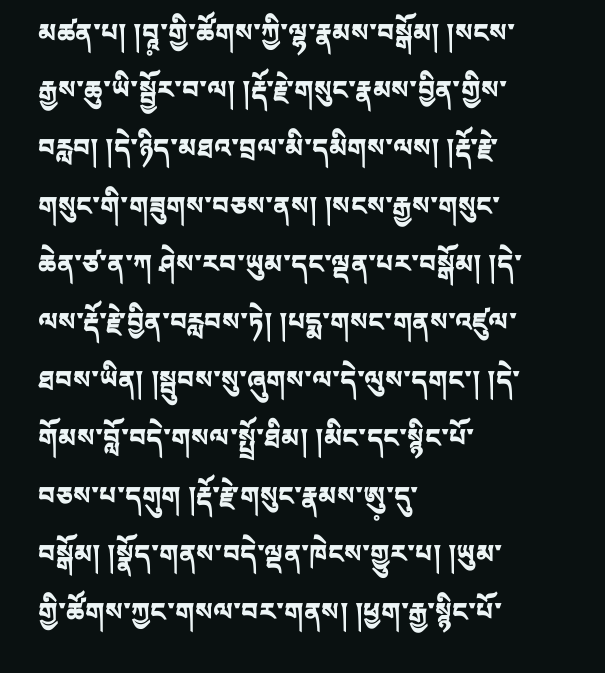མཚན་པ། །བཱ༷་གྱི་ཚོགས་ཀྱི་ལྷ་རྣམས་བསྒོམ། །སངས་རྒྱས་ཆུ་ཡི་སྦྱོར་བ་ལ། །རྡོ་རྗེ་གསུང་རྣམས་བྱིན་གྱིས་བརླབ། །དེ་ཉིད་མཐའ་བྲལ་མི་དམིགས་ལས། །རྡོ་རྗེ་གསུང་གི་གཟུགས་བཅས་ནས། །སངས་རྒྱས་གསུང་ཆེན་ཙ་ན་ཀ ཤེས་རབ་ཡུམ་དང་ལྡན་པར་བསྒོམ། །དེ་ལས་རྡོ་རྗེ་བྱིན་བརླབས་ཏེ། །པདྨ་གསང་གནས་འཛུལ་ཐབས་ཡིན། །སྦུབས་སུ་ཞུགས་ལ་དེ་ལུས་དགང་། །དེ་གོམས་བློ་བདེ་གསལ་སྤྲོ་ཐིམ། །མིང་དང་སྙིང་པོ་བཅས་པ་དགུག །རྡོ་རྗེ་གསུང་རྣམས་ཨུ༷་དུ་བསྒོམ། །སྣོད་གནས་བདེ་ལྡན་ཁེངས་གྱུར་པ། །ཡུམ་གྱི་ཚོགས་ཀྱང་གསལ་བར་གནས། །ཕྱག་རྒྱ་སྙིང་པོ་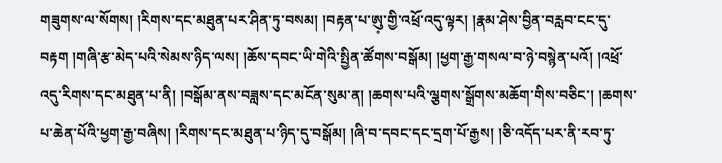གཟུགས་ལ་སོགས། །རིགས་དང་མཐུན་པར་ཤིན་ཏུ་བསམ། །བརྟན་པ་ཨུ༷་གྱི་འཕྲོ་འདུ་ལྟར། །རྣམ་ཤེས་བྱིན་བརླབ་ངང་དུ་བརྟག །གཞི་རྩ་མེད་པའི་སེམས་ཉིད་ལས། །ཆོས་དབང་ཡི་གེའི་སྤྱིན་ཚོགས་བསྒོམ། །ཕྱག་རྒྱ་གསལ་བ་ཉེ་བསྙེན་པའོ། །འཕྲོ་འདུ་རིགས་དང་མཐུན་པ་ནི། །བསྒོམ་ནས་བཟླས་དང་མངོན་སུམ་ན། །ཆགས་པའི་ལྕགས་སྒྲོགས་མཆོག་གིས་བཅིང་། །ཆགས་པ་ཆེན་པོའི་ཕྱག་རྒྱ་བཞིས། །རིགས་དང་མཐུན་པ་ཉིད་དུ་བསྒོམ། །ཞི་བ་དབང་དང་དྲག་པོ་རྒྱས། །ཅི་འདོད་པར་ནི་རབ་ཏུ་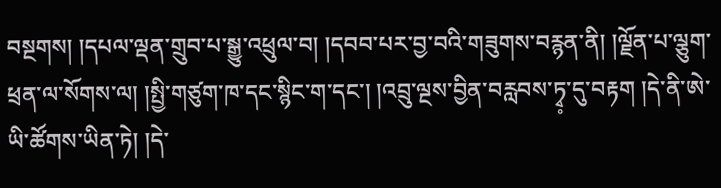བསྔགས། །དཔལ་ལྡན་གྲུབ་པ་སྒྱུ་འཕྲུལ་བ། །དབབ་པར་བྱ་བའི་གཟུགས་བརྙན་ནི། །ལྗོན་པ་ལྕུག་ཕྲན་ལ་སོགས་ལ། །སྤྱི་གཙུག་ཁ་དང་སྙིང་ག་དང་། །འབྲུ་ལྔས་བྱིན་བརླབས་ཏྭ༷་དུ་བརྟག །དེ་ནི་ཨེ་ཡི་ཚོགས་ཡིན་ཏེ། །དེ་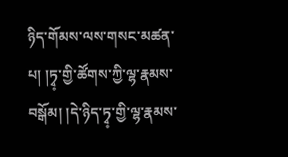ཉིད་གོམས་ལས་གསང་མཚན་པ། །ཏྭ༷་གྱི་ཚོགས་ཀྱི་ལྷ་རྣམས་བསྒོམ། །དེ་ཉིད་ཏྭ༷་གྱི་ལྷ་རྣམས་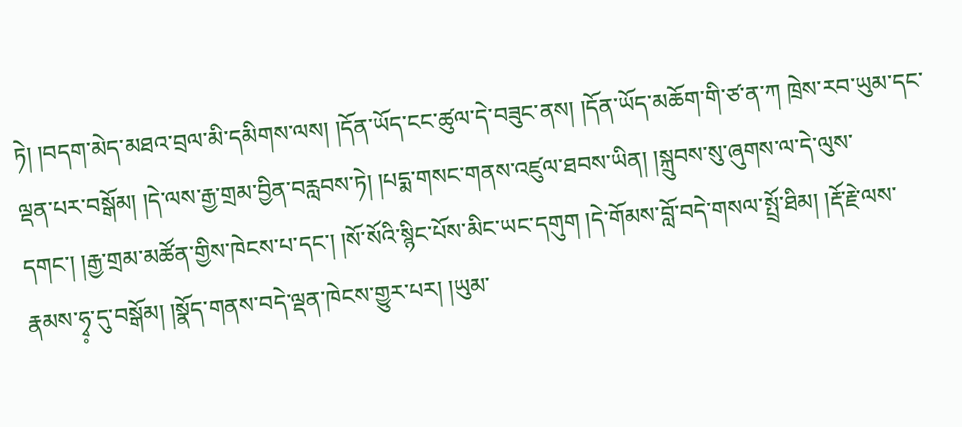ཏེ། །བདག་མེད་མཐའ་བྲལ་མི་དམིགས་ལས། །དོན་ཡོད་ངང་ཚུལ་དེ་བཟུང་ནས། །དོན་ཡོད་མཆོག་གི་ཙ་ན་ཀ ཁྲེས་རབ་ཡུམ་དང་ལྡན་པར་བསྒོམ། །དེ་ལས་རྒྱ་གྲམ་བྱིན་བརླབས་ཏེ། །པདྨ་གསང་གནས་འཛུལ་ཐབས་ཡིན། །སྐྲུབས་སུ་ཞུགས་ལ་དེ་ལུས་དགང་། །རྒྱ་གྲམ་མཚོན་གྱིས་ཁེངས་པ་དང་། །སོ་སོའི་སྙིང་པོས་མིང་ཡང་དགུག །དེ་གོམས་བློ་བདེ་གསལ་སྤྲོ་ཐིམ། །རྡོ་རྗེ་ལས་རྣམས་ཧྭ༷་དུ་བསྒོམ། །སྣོད་གནས་བདེ་ལྡན་ཁེངས་གྱུར་པར། །ཡུམ་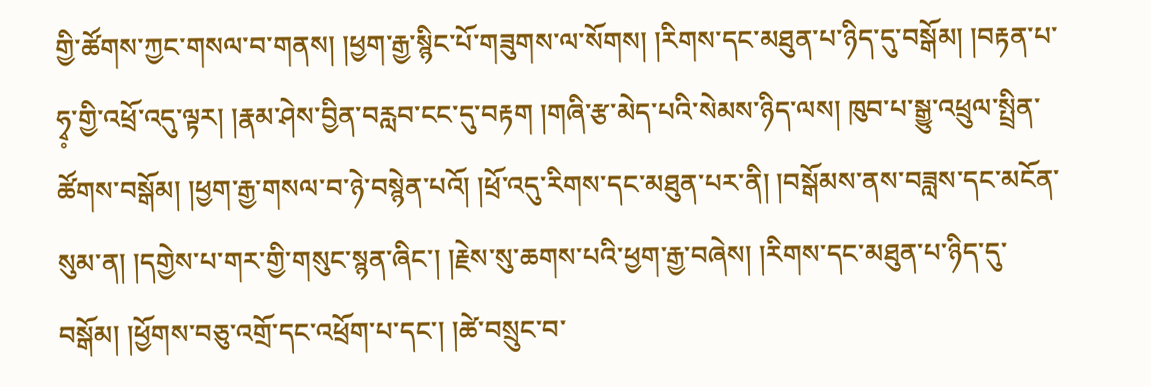གྱི་ཚོགས་ཀྱང་གསལ་བ་གནས། །ཕྱག་རྒྱ་སྙིང་པོ་གཟུགས་ལ་སོགས། །རིགས་དང་མཐུན་པ་ཉིད་དུ་བསྒོམ། །བརྟན་པ་ཧྭ༷་གྱི་འཕྲོ་འདུ་ལྟར། །རྣམ་ཤེས་བྱིན་བརླབ་ངང་དུ་བརྟག །གཞི་རྩ་མེད་པའི་སེམས་ཉིད་ལས། ཁུབ་པ་སྒྱུ་འཕྲུལ་སྤྲིན་ཚོགས་བསྒོམ། །ཕྱག་རྒྱ་གསལ་བ་ཉེ་བསྙེན་པའོ། །ཕྲོ་འདུ་རིགས་དང་མཐུན་པར་ནི། །བསྒོམས་ནས་བཟླས་དང་མངོན་སུམ་ན། །དགྱེས་པ་གར་གྱི་གསུང་སྙན་ཞིང་། །རྗེས་སུ་ཆགས་པའི་ཕྱག་རྒྱ་བཞེས། །རིགས་དང་མཐུན་པ་ཉིད་དུ་བསྒོམ། །ཕྱོགས་བཅུ་འགྲོ་དང་འཕྲོག་པ་དང་། །ཚེ་བསྲུང་བ་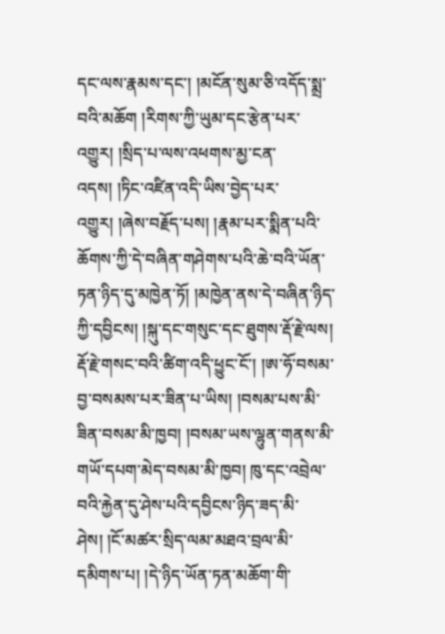དང་ལས་རྣམས་དང་། །མངོན་སུམ་ཅི་འདོད་སྨྲ་བའི་མཆོག །རིགས་ཀྱི་ཡུམ་དང་རྩེན་པར་འགྱུར། །སྲིད་པ་ལས་འཕགས་མྱ་ངན་འདས། །ཏིང་འཛིན་འདི་ཡིས་བྱེད་པར་འགྱུར། །ཞེས་བརྗོད་པས། །རྣམ་པར་སྨིན་པའི་ཆོགས་ཀྱི་དེ་བཞིན་གཤེགས་པའི་ཆེ་བའི་ཡོན་ཏན་ཉིད་དུ་མཁྱེན་ཏོ། །མཁྱེན་ནས་དེ་བཞིན་ཉིད་ཀྱི་དབྱིངས། །སྐུ་དང་གསུང་དང་ཐུགས་རྡོ་རྗེ་ལས། རྡོ་རྗེ་གསང་བའི་ཚིག་འདི་ཕྱུང་ངོ་། །ཨ་ཧོ་བསམ་བྱ་བསམས་པར་ཟིན་པ་ཡིས། །བསམ་པས་མི་ཟིན་བསམ་མི་ཁྱབ། །བསམ་ཡས་ལྷུན་གནས་མི་གཡོ་དཔག་མེད་བསམ་མི་ཁྱབ། ཁུ་དང་འབྲེལ་བའི་རྐྱེན་དུ་ཤེས་པའི་དབྱིངས་ཉིད་ཟད་མི་ཤེས། །ངོ་མཚར་སྲིད་ལམ་མཐའ་བྲལ་མི་དམིགས་པ། །དེ་ཉིད་ཡོན་ཏན་མཆོག་གི་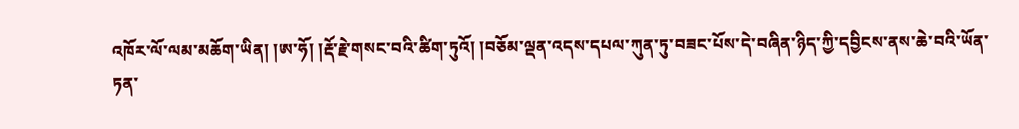འཁོར་ལོ་ལམ་མཆོག་ཡིན། །ཨ་ཧོ། །རྡོ་རྗེ་གསང་བའི་ཚིག་ཏུའོ། །བཅོམ་ལྡན་འདས་དཔལ་ཀུན་ཏུ་བཟང་པོས་དེ་བཞིན་ཉིད་ཀྱི་དབྱིངས་ནས་ཆེ་བའི་ཡོན་ཏན་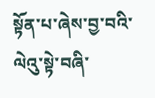སྟོན་པ་ཞེས་བྱ་བའི་ལེའུ་སྟེ་བཞི་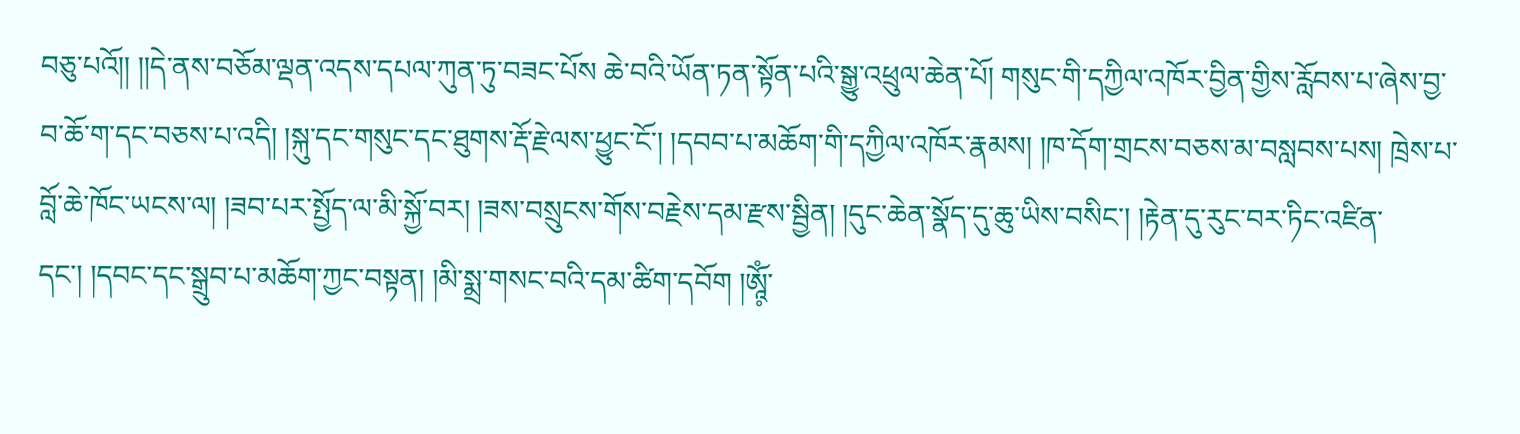བཅུ་པའོ།། །།དེ་ནས་བཅོམ་ལྡན་འདས་དཔལ་ཀུན་ཏུ་བཟང་པོས ཆེ་བའི་ཡོན་ཏན་སྟོན་པའི་སྒྱུ་འཕྲུལ་ཆེན་པོ། གསུང་གི་དཀྱིལ་འཁོར་བྱིན་གྱིས་རློབས་པ་ཞེས་བྱ་བ་ཆོ་ག་དང་བཅས་པ་འདི། །སྐུ་དང་གསུང་དང་ཐུགས་རྡོ་རྗེ་ལས་ཕྱུང་ངོ་། །དབབ་པ་མཆོག་གི་དཀྱིལ་འཁོར་རྣམས། །ཁ་དོག་གྲངས་བཅས་མ་བསླབས་པས། ཁྲེས་པ་བློ་ཆེ་ཁོང་ཡངས་ལ། །ཟབ་པར་སྤྱོད་ལ་མི་སྐྱོ་བར། །ཟས་བསྲུངས་གོས་བརྗེས་དམ་རྫས་སྦྱིན། །དུང་ཆེན་སྣོད་དུ་ཆུ་ཡིས་བསིང་། །རྟེན་དུ་རུང་བར་ཏིང་འཛིན་དང་། །དབང་དང་སྒྲུབ་པ་མཆོག་ཀྱང་བསྟན། །མི་སྨྲ་གསང་བའི་དམ་ཚིག་དབོག །ཨཱོཾ༷་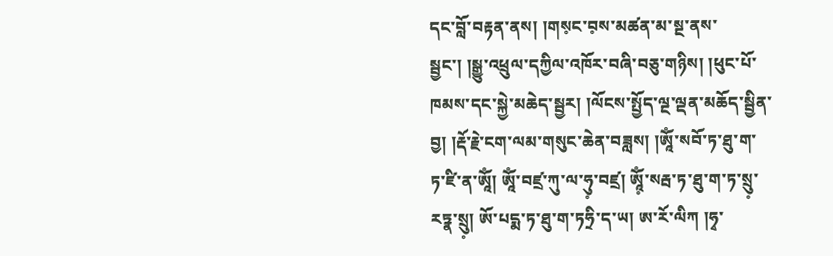དང་བློ་བརྟན་ནས། །གས༷ང་བ༷ས་མཚན་མ་སྔ་ནས་སྦྱང་། །སྒྱུ་འཕྲུལ་དཀྱིལ་འཁོར་བཞི་བཅུ་གཉིས། །ཕུང་པོ་ཁམས་དང་སྐྱེ་མཆེད་སྦྱར། །ལོངས་སྤྱོད་ལྔ་ལྡན་མཆོད་སྦྱིན་བྱ། །རྡོ་རྗེ་ངག་ལམ་གསུང་ཆེན་བཟླས། །ཨཱོཾ་སབོ་ཏ་ཐུ་ག་ཏ་ཛི་ན་ཨཱོཾ། ཨཱོཾ་བཛྲ་ཀུ་ལ་ཧུ༷་བཛྲ། ཨཱོཾ༷་སརྦ་ཏ་ཐུ་ག་ཏ་སྲུ༷་རཏྣ་སྲུ༷། ཨོ་པདྨ་ཏ་ཐུ་ག་ཏཧྲི་ད་ཡ། ཨ་རོ་ལིཀ །ཧྭ་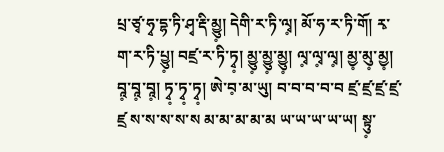པྲ་ཙྭ་ཧྭ་དྷ་ཏི་ཤྭ་རྡི་མྱུ༷། དེགི་ར་ཏི་ལྭ༷། མོ་ཧ་ར་ཏི་གོ། རྭ་ག་ར་ཏི་པྱུ༷། བཛྲ་ར་ཏི་ཏྭ༷། མྱུ༷་མྱུ༷་མྱུ༷། ལྭ༷་ལྭ༷་ལྭ༷། མྱ༷་མུ༷་མྱ༷། བཱ༷་བཱ༷་བཱ༷། ཏྭ༷་ཏྭ༷་ཏྭ༷། ཨེ་བ༷་མ་ཡུ། བ་བ་བ་བ་བ ཛྲ་ཛྲ་ཛྲ་ཛྲ་ཛྲ ས་ས་ས་ས་ས མ་མ་མ་མ་མ ཡ་ཡ་ཡ་ཡ་ཡ། སྟུ༷་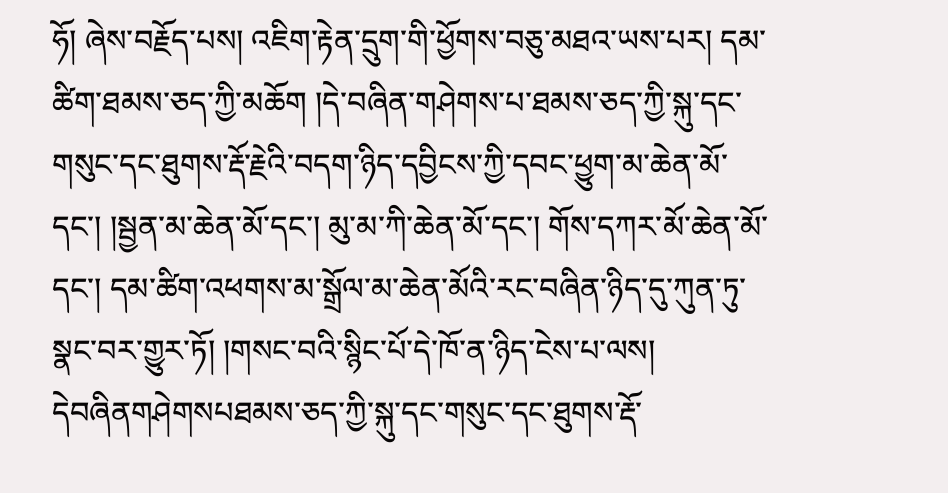ཧོ། ཞེས་བརྗོད་པས། འཇིག་རྟེན་དྲུག་གི་ཕྱོགས་བཅུ་མཐའ་ཡས་པར། དམ་ཚིག་ཐམས་ཅད་ཀྱི་མཆོག །དེ་བཞིན་གཤེགས་པ་ཐམས་ཅད་ཀྱི་སྐུ་དང་གསུང་དང་ཐུགས་རྡོ་རྗེའི་བདག་ཉིད་དབྱིངས་ཀྱི་དབང་ཕྱུག་མ་ཆེན་མོ་དང་། །སྦྱན་མ་ཆེན་མོ་དང་། མུ་མ་ཀི་ཆེན་མོ་དང་། གོས་དཀར་མོ་ཆེན་མོ་དང་། དམ་ཚིག་འཕགས་མ་སྒྲོལ་མ་ཆེན་མོའི་རང་བཞིན་ཉིད་དུ་ཀུན་ཏུ་སྣང་བར་གྱུར་ཏོ། །གསང་བའི་སྙིང་པོ་དེ་ཁོ་ན་ཉིད་ངེས་པ་ལས། དེབཞིནགཤེགསཔཐམས་ཅད་ཀྱི་སྐུ་དང་གསུང་དང་ཐུགས་རྡོ་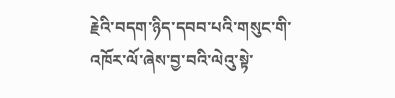རྗེའི་བདག་ཉིད་དབབ་པའི་གསུང་གི་འཁོར་ལོ་ཞེས་བྱ་བའི་ལེའུ་སྟེ་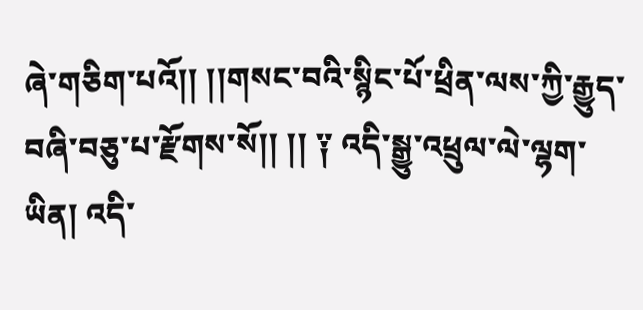ཞེ་གཅིག་པའོ།། །།གསང་བའི་སྙིང་པོ་ཕྲིན་ལས་ཀྱི་རྒྱུད་བཞི་བཅུ་པ་རྫོགས་སོ།། །། ༑ འདི་སྒྱུ་འཕྲུལ་ལེ་ལྷག་ཡིན། འདི་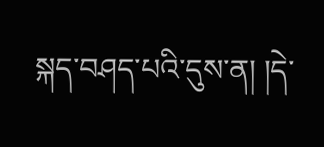སྐད་བཤད་པའི་དུས་ན། །དེ་